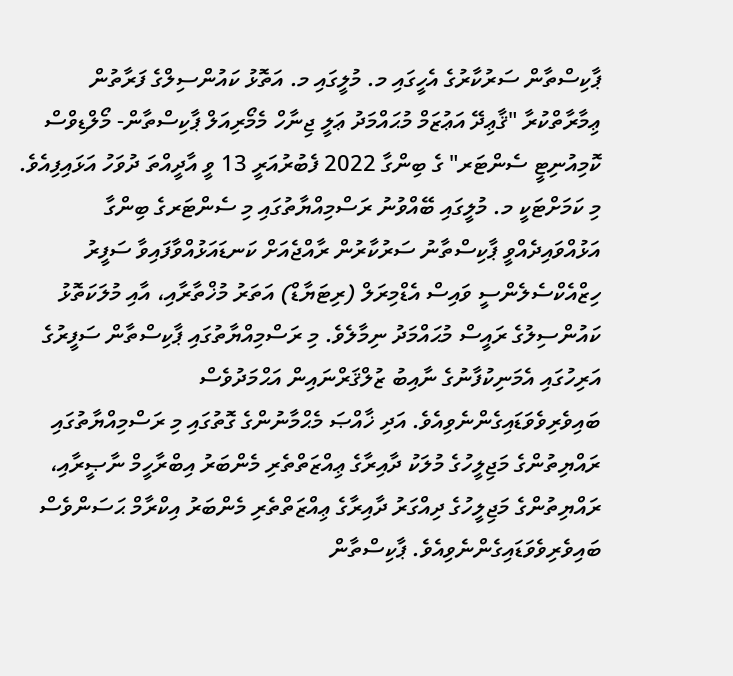ޕާކިސްތާން ސަރުކާރުގެ އެހީގައި މ. މުލީގައި މ. އަތޮޅު ކައުންސިލްގެ ފަރާތުން ޢިމާރާތްކުރާ "ޤާޢިދޭ އަޢުޒަމް މުޙައްމަދު ޢަލީ ޖިނާހް މެމޯރިއަލް ޕާކިސްތާން- މޯލްޑިވްސް ކޮމިއުނިޓީ ސެންޓަރ" ގެ ބިންގާ 2022 ފެބުރުއަރީ 13 ވީ އާދީއްތަ ދުވަހު އަޅައިފިއެވެ.
މި ކަމަށްޓަކީ މ. މުލީގައި ބޭއްވުނު ރަސްމިއްޔާތުގައި މި ސެންޓަރގެ ބިންގާ އަޅުއްވައިދެއްވީ ޕާކިސްތާނު ސަރުކާރުން ރާއްޖެއަށް ކަނޑައަޅުއްވާފައިވާ ސަފީރު ހިޒްއެކްސެލެންސީ ވައިސް އެޑްމިރަލް (ރިޓަޔާޑް) އަތަރު މުޚްތާރާއި، އާއި މުލަކަތޮޅު ކައުންސިލުގެ ރައީސް މުޙައްމަދު ނިމާލެވެ. މި ރަސްމިއްޔާތުގައި ޕާކިސްތާން ސަފީރުގެ އަރިހުގައި އެމަނިކުފާނުގެ ނާއިބު ޒުލްޤަރްނައިން އަޙްމަދުވެސް ބައިވެރިވެވަޑައިގެންނެވިއެވެ. އަދި ޚާއްޞަ މެޙްމާނުންގެ ގޮތުގައި މި ރަސްމިއްޔާތުގައި ރައްޔިތުންގެ މަޖިލީހުގެ މުލަކު ދާއިރާގެ ޢިއްޒަތްތެރި މެންބަރު އިބްރާހީމް ނާޞީރާއި، ރައްޔިތުންގެ މަޖިލީހުގެ ދިއްގަރު ދާއިރާގެ ޢިއްޒަތްތެރި މެންބަރު އިކްރާމް ޙަސަންވެސް ބައިވެރިވެވަޑައިގެންނެވިއެވެ. ޕާކިސްތާން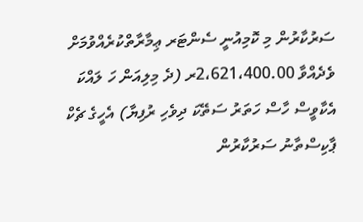ސަރުކާރުން މި ކޮމިއުނީ ސެންޓަރ ޢިމާރާތްކުރެއްވުމަށް ވެދެއްވާ 2،621،400.00ރ (ދެ މިލިއަން ހަ ލައްކަ އެކާވީސް ހާސް ހަތަރު ސަތޭކަ ދިވެހި ރުފިޔާ) އެހީގެ ޗެކް ޕާކިސްތާނު ސަރުކާރުން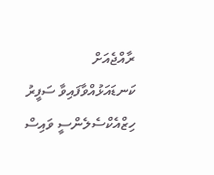ރާއްޖެއަށް ކަނޑައަޅުއްވާފައިވާ ސަފީރު ހިޒްއެކްސެލެންސީ ވައިސް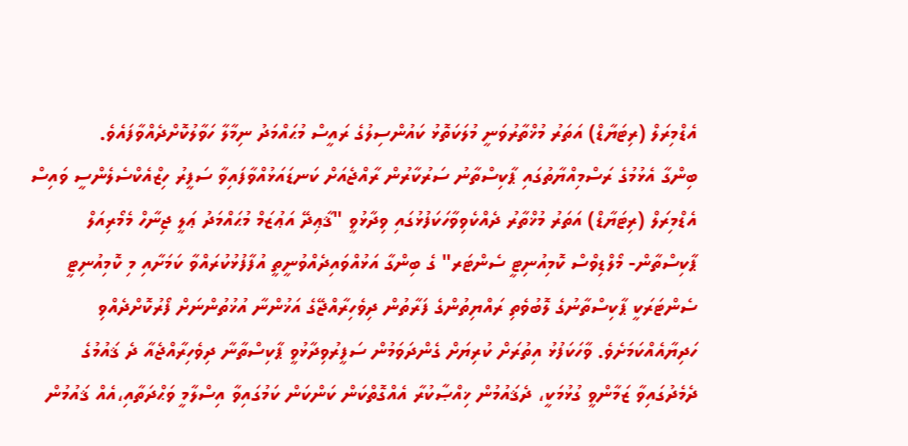އެޑްމިރަލް (ރިޓަޔާޑް) އަތަރު މުޚްތާރުވަނީ މުލަކަތޮޅު ކައުންސިލުގެ ރައީސް މުޙައްމަދު ނިމާލާ ހަވާލުކޮށްދެއްވާފައެވެ.
ބިންގާ އެޅުމުގެ ރަސްމިއްޔާތުގައި ޕާކިސްތާނު ސަރުކާރުން ރާއްޖެއަށް ކަނޑައަޅުއްވާފައިވާ ސަފީރު ހިޒްއެކްސެލެންސީ ވައިސް އެޑްމިރަލް (ރިޓަޔާޑް) އަތަރު މުޚްތާރު ދެއްކެވިވާހަކަފުޅުގައި ވިދާޅުވީ "ޤާޢިދޭ އަޢުޒަމް މުޙައްމަދު ޢަލީ ޖިނާހް މެމޯރިއަލް ޕާކިސްތާން- މޯލްޑިވްސް ކޮމިއުނިޓީ ސެންޓަރ" ގެ ބިންގާ އަޅުއްވައިދެއްވުނީތީ އުފާފުޅުކުރައްވާ ކަމަށާއި މި ކޮމިއުނިޓީ ސެންޓަރަކީ ޕާކިސްތާނުގެ ލޮބުވެތި ރައްޔިތުންގެ ފަރާތުން ދިވެހިރާއްޖޭގެ އަޚުންނާ އުޚުތުންނަށް ފޯރުކޮށްދެއްވި ހަދިޔާއެއްކަމަށެވެ. ވާހަކަފުޅު އިތުރަށް ކުރިޔަށް ގެންދަވަމުން ސަފީރުވިދާޅުވީ ޕާކިސްތާނާ ދިވެހިރާއްޖެއާ ދެ ޤައުމުގެ ދެމެދުގައިވާ ޒަމާންވީ ގުޅުމަކީ، ދެޤައުމުން ޚިއްޞާކުރާ އެއްގޮތްކަން ކަންކަން ކަމުގައިވާ އިސްލާމީ ވަޙްދަތާއި،އެއް ޤައުމުން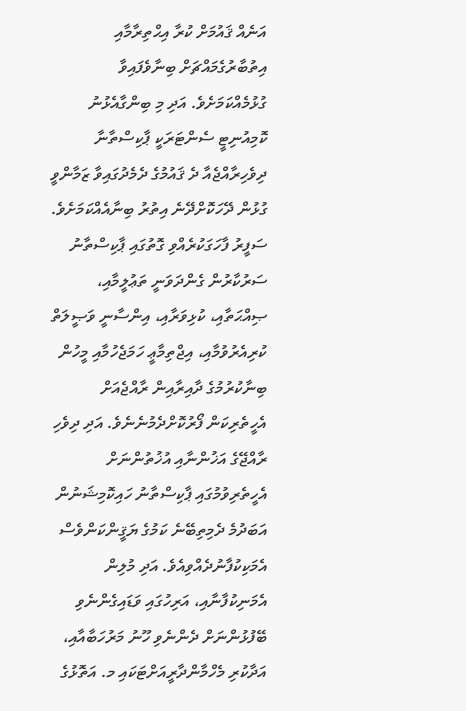އަނެއް ޤައުމަށް ކުރާ އިޙްތިރާމާއި އިތުބާރުގެމައްޗަށް ބިނާވެފައިވާ ގުޅުމެއްކަމަށެވެ. އަދި މި ބިންގާއެޅުނު ކޮމިއުނިޓީ ސެންޓަރަކީ ޕާކިސްތާނާ ދިވެހިރާއްޖެއާ ދެ ޤައުމުގެ ދެމެދުގައިވާ ޒަމާންވީ ގުޅުން ދޭހަކޮށްދޭނެ އިތުރު ބިނާއެއްކަމަށެވެ. ސަފީރު ފާހަގަކުރެއްވި ގޮތުގައި ޕާކިސްތާނު ސަރުކާރުން ގެންދަވަނީ ތަޢުލީމާއި، ޞިއްޙަތާއި، ކުޅިވަރާއި، އިންސާނީ ވަޞީލަތް ކުރިއެރުވުމާއި، އިޖްތިމާޢީ ހަމަޖެހުމާއި މީހުން ބިނާކުރުމުގެ ދާއިރާއިން ރާއްޖެއަށް އެހީތެރިކަން ފޯރުކޮށްދެމުނެނެވެ. އަދި ދިވެހި ރާއްޖޭގެ އަޚުންނާއި އުޚުތުންނަށް އެހީތެރިވުމުގައި ޕާކިސްތާނު ހައިކޮމިޝަނުން އަބަދުމެ ދެމިތިބޭނެ ކަމުގެ ޔަޤީންކަންވެސް އެމަކިކުފާނުދެއްވިއެވެ. އަދި މުލިން އެމަނިކުފާނާއި، އަރިހުގައި ވަޑައިގެންނެވި ބޭފުޅުންނަށް ދެންނެވި ހޫނު މަރުހަބާއާއި، އަދާކުރި މެހްމާންދާރީއަށްޓަކައި މ. އަތޮޅުގެ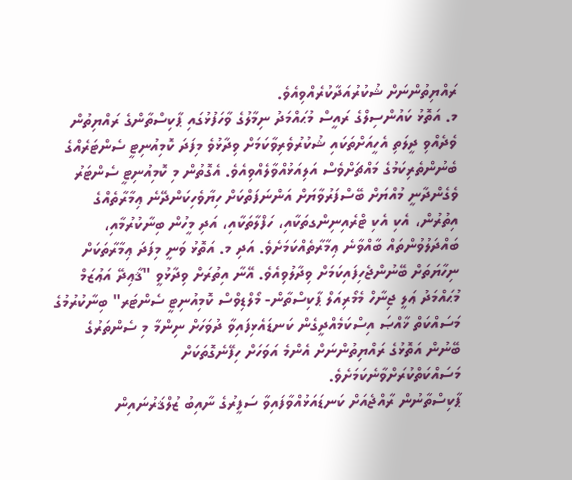ރައްޔިތުންނަށް ޝުކުރުއަދާކުރެއްވިއެވެ.
މ. އަތޮޅު ކައުންސިލްގެ ރައީސް މުޙައްމަދު ނިމާލުގެ ވާހަފުޅުގައި ޕާކިސްތާންގެ ރައްޔިތުން ވެދެއްވި ދީލަތި އެހީއަށްތަކައި ޝުކުރުވެރިވާކަމަށް ވިދާޅުވެ މިފަދަ ކޮމިއުނިޓީ ސެންޓަރެއްގެ ބެނުންތެރިކަމުގެ މައްޗަށްވެސް އަލިއަޅުއްވާލެއްވިއެވެ. އެގޮތުން މި ކޮމިއުނިޓީ ސެންޓަރު ވެގެންދާނީ މުއްޔަށް ބޭސްފަރުވާޔަށް އަންނަފަތްކަށް ހިޔާވެހިކަންދޭނެ ޢިމާރާތެއްގެ އިތުރުން، އެކި އެކި ޓްރެއިނިންގތަކާއި، ހަފްލާތަކާއި، އަދި މީހުން ބިނާކުރުމާއި، ބައްދަލުވުންތައް ބާއްވާނެ ޢިމާރާތެއްކަމަށެވެ. އަދި މ. އަތޮޅު ވަނީ މިފަދަ ޢިމާރާތަކަށް ނިހާޔަތަށް ބޭނުންޖެހިފައިކަމަށް ވިދާލުވިއެވެ. އޭނާ އިތުރަށް ވިދާޅުވީ "ޤާޢިދޭ އަޢުޒަމް މުޙައްމަދު ޢަލީ ޖިނާހް މެމޯރިއަލް ޕާކިސްތާން- މޯލްޑިވްސް ކޮމިއުނިޓީ ސެންޓަރ" ބިނާކުރުމުގެ މަސައްކަތް ޚާއްޞަ އިސްކަމެއްދީގެން ކަނޑައެޅިފައިވާ ދުވަހަށް ނިންމާ މި ސެންތަރުގެ ބޭނުން އަތޮޅުގެ ރައްޔިތުންނަށް އެންމެ އަވަހަށް ހިފޭނެގޮތަކަށް މަސައްކަތްކުރަށްވާނެކަމަށެވެ.
ޕާކިސްތާނުން ރާއްޖެއަށް ކަނޑައަޅުއްވާފައިވާ ސަފީރުގެ ނާއިބު ޒުލްޤަރުނައިން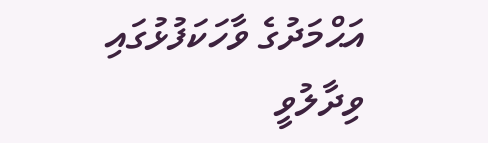އަޙްމަދުގެ ވާހަކަފުޅުގައި ވިދާލުވީ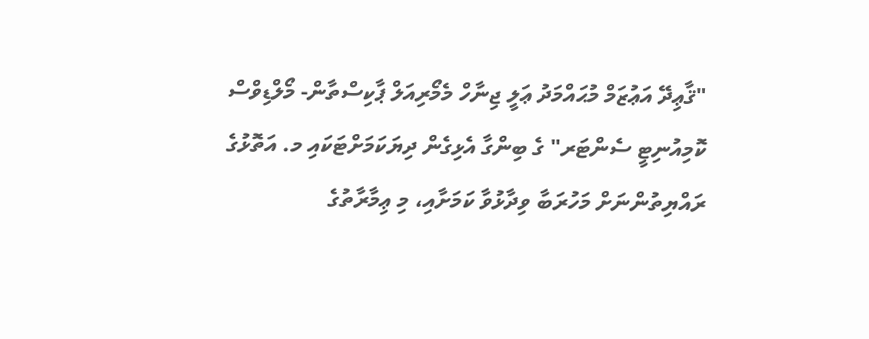"ޤާޢިދޭ އަޢުޒަމް މުޙައްމަދު ޢަލީ ޖިނާހް މެމޯރިއަލް ޕާކިސްތާން- މޯލްޑިވްސް ކޮމިއުނިޓީ ސެންޓަރ" ގެ ބިންގާ އެޅިގެން ދިޔަކަމަށްޓަކައި މ. އަތޮޅުގެ ރައްޔިތުންނަށް މަހުރަބާ ވިދާޅުވާ ކަމަށާއި، މި ޢިމާރާތުގެ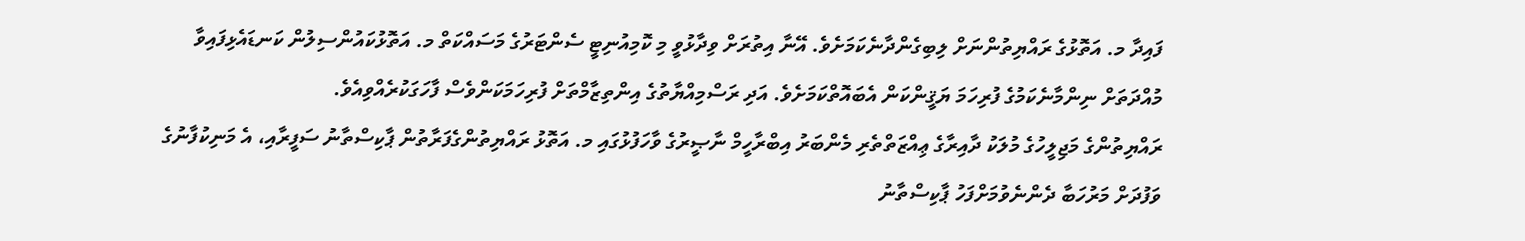ފައިދާ މ. އަތޮޅުގެ ރައްޔިތުންނަށް ލިބިގެންދާނެކަމަށެވެ. އޭނާ އިތުރަށް ވިދާޅުވީ މި ކޮމިއުނިޓީ ސެންޓަރުގެ މަސައްކަތް މ. އަތޮޅުކައުންސިލުން ކަނޑައެޅިފައިވާ މުއްދަތަށް ނިންމާނެކަމުގެ ފުރިހަމަ ޔަޤީންކަން އެބައޮތްކަމަށެވެ. އަދި ރަސްމިއްޔާތުގެ އިންތިޒާމްތަށް ފުރިހަމަކަންވެސް ފާހަގަކުރެއްވިއެވެ.
ރައްޔިތުންގެ މަޖިލީހުގެ މުލަކު ދާއިރާގެ ޢިއްޒަތްތެރި މެންބަރު އިބްރާހީމް ނާޞީރުގެ ވާހަފުޅުގައި މ. އަތޮޅު ރައްޔިތުންގެފަރާތުން ޕާކިސްތާނު ސަފީރާއި، އެ މަނިކުފާނުގެ ވަފުދަށް މަރުހަބާ ދެންނެވުމަށްފަހު ޕާކިސްތާނު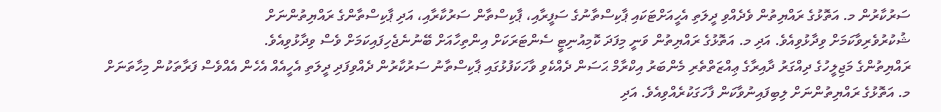ސަރުކާރުން މ. އަތޮޅުގެ ރައްޔިތުން ވެދެއްވި ދީލަތި އެހީއަށްޓަކައި ޕާކިސްތާނުގެ ސަފީރާއި، ޕާކިސްތާން ސަރުކާރާއި، އަދި ޕާކިސްތާންގެ ރައްޔިތުންނަށް
ޝުކުރުވެރިވާކަމަށް ވިދާޅުވިއެވެ. އަދި މ. އަތޮޅުގެ ރައްޔިތުން ވަނީ މިފަދަ ކޮމިއުނިޓީ ސެންޓަރަކަށް އިންތިހާއަށް ބޭނުނެޖެހިފައިކަމަށް ވެސް ވިދާޅުވިއެވެ.
ރައްޔިތުންގެ މަޖިލީހުގެ ދިއްގަރު ދާއިރާގެ ޢިއްޒަތްތެރި މެންބަރު އިކްރާމް ޙަސަން ދެއްކެވި ވާހަކަފުޅުގައި ޕާކިސްތާނު ސަރުކާރުން ދެއްވިފަދި ދީލަތި އެހީއެއް އެހެން އެއްވެސް ފަރާތަކުން މިހާތަނަށް މ. އަތޮޅުގެ ރައްޔިތުންނަށް ލިބިފައިނުވާކަން ފާހަގަކުރެއްވިއެވެ. އަދި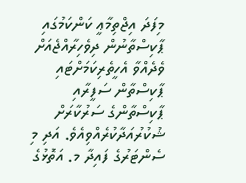މިފަދަ އިޖްތިމާޢީ ކަންކަމުގައި ޕާކިސްތާނުން ދިވެހިރާއްޖެއަށް ވެދެއްވާ އެހީތެރިކަމަށްޓައި ޕާކިސްތާން ސަފީރާއި ޕާކިސްތާންގެ ސަރުކާރަށް ޝުކުރުއަދާކުރެއްވިއެވެ. އަދި މި ސެންޓަރުގެ ފައިދާ މ. އަތޮޅުގެ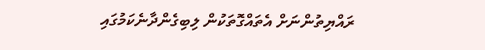ރައްޔިތުންނަށް އެތައްގޮތަކުން ލިބިގެންދާނެކަމުގައި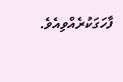ފާހަގަކުރެއްވިއެވެ.